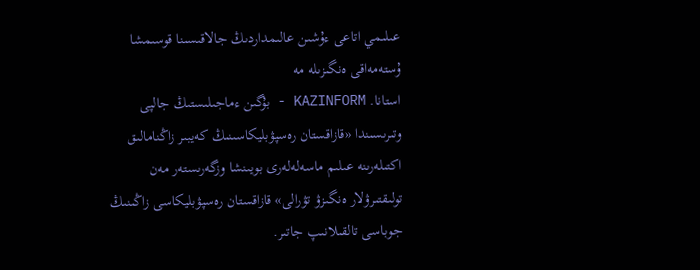عىلىمي اتاعى ءۇشىن عالىمداردىڭ جالاقىسىنا قوسىمشا ۇستەمەاقى ەنگىزىلە مە
استانا. KAZINFORM - بۇگىن ءماجىلىستىڭ جالپى وتىرىسىندا «قازاقستان رەسپۋبليكاسىنىڭ كەيبىر زاڭنامالىق اكتىلەرىنە عىلىم ماسەلەلەرى بويىنشا وزگەرىستەر مەن تولىقتىرۋلار ەنگىزۋ تۋرالى» قازاقستان رەسپۋبليكاسى زاڭىنىڭ جوباسى تالقىلانىپ جاتىر.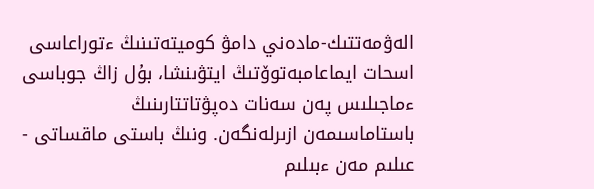الەۋمەتتىك-مادەني دامۋ كوميتەتىنىڭ ءتوراعاسى اسحات ايماعامبەتوۆتىڭ ايتۋىنشا، بۇل زاڭ جوباسى ءماجىلىس پەن سەنات دەپۋتاتتارىنىڭ باستاماسىمەن ازىرلەنگەن. ونىڭ باستى ماقساتى - عىلىم مەن ءبىلىم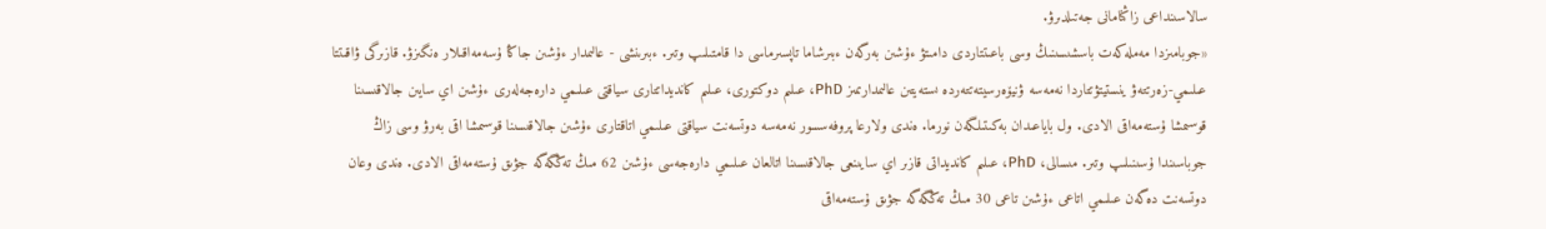سالاسىنداعى زاڭنامانى جەتىلدىرۋ.
«جوبامىزدا مەملەكەت باسشىسىنىڭ وسى باعىتتاردى دامىتۋ ءۇشىن بەرگەن ءبىرشاما تاپسىرماسى دا قامتىلىپ وتىر. ءبىرىنشى - عالىمدار ءۇشىن جاڭا ۇسەمەاقىلار ەنگىزۋ. قازىرگى ۋاقىتتا عىلىمي-زەرتتەۋ ينستيتۋتتاردا نەمەسە ۋنيۆەرسيتەتتەردە ىستەيتىن عالىمدارىمىز PhD، عىلىم دوكتورى، عىلىم كانديداتتارى سياقتى عىلىمي دارەجەلەرى ءۇشىن اي سايىن جالاقىسىنا قوسىمشا ۇستەمەاقى الادى. ول باياعىدان بەكىتىلگەن نورما. ەندى ولارعا پروفەسسور نەمەسە دوتسەنت سياقتى عىلىمي اتاقتارى ءۇشىن جالاقىسىنا قوسىمشا اقى بەرۋ وسى زاڭ جوباسىندا ۇسىنىلىپ وتىر. مىسالى، PhD، عىلىم كانديداتى قازىر اي سايىنعى جالاقىسىنا اتالعان عىلىمي دارەجەسى ءۇشىن 62 مىڭ تەڭگەگە جۋىق ۇستەمەاقى الادى. ەندى وعان دوتسەنت دەگەن عىلىمي اتاعى ءۇشىن تاعى 30 مىڭ تەڭگەگە جۋىق ۇستەمەاقى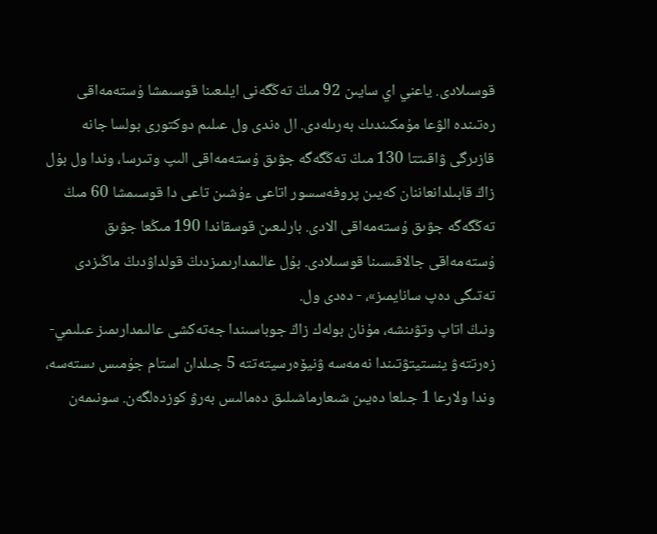قوسىلادى. ياعني اي سايىن 92 مىڭ تەڭگەنى ايلىعىنا قوسىمشا ۇستەمەاقى رەتىندە الۋعا مۇمكىندىك بەرىلەدى. ال ەندى ول عىلىم دوكتورى بولسا جانە قازىرگى ۋاقىتتا 130 مىڭ تەڭگەگە جۋىق ۇستەمەاقى الىپ وتىرسا، وندا ول بۇل زاڭ قابىلدانعاننان كەيىن پروفەسسور اتاعى ءۇشىن تاعى دا قوسىمشا 60 مىڭ تەڭگەگە جۋىق ۇستەمەاقى الادى. بارلىعىن قوسقاندا 190 مىڭعا جۋىق ۇستەمەاقى جالاقىسىنا قوسىلادى. بۇل عالىمدارىمىزدىڭ قولداۋدىڭ ماڭىزدى تەتىگى دەپ سانايمىز»، - دەدى ول.
ونىڭ اتاپ وتۋىنشە، مۇنان بولەك زاڭ جوباسىندا جەتەكشى عالىمدارىمىز عىلىمي-زەرتتەۋ ينستيتۋتىندا نەمەسە ۋنيۆەرسيتەتتە 5 جىلدان استام جۇمىس ىستەسە، وندا ولارعا 1 جىلعا دەيىن شىعارماشىلىق دەمالىس بەرۋ كوزدەلگەن. سونىمەن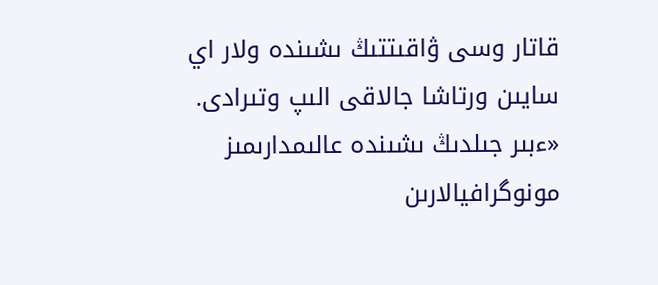قاتار وسى ۋاقىتتىڭ ىشىندە ولار اي سايىن ورتاشا جالاقى الىپ وتىرادى.
«ءبىر جىلدىڭ ىشىندە عالىمدارىمىز مونوگرافيالارىن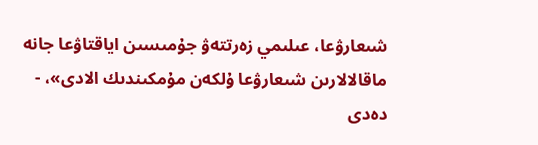شىعارۋعا، عىلىمي زەرتتەۋ جۇمىسىن اياقتاۋعا جانە ماقالالارىن شىعارۋعا ۇلكەن مۇمكىندىك الادى»، - دەدى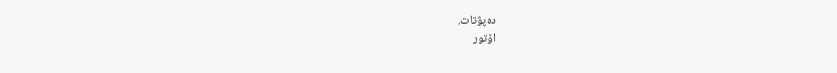دەپۋتات.
اۆتور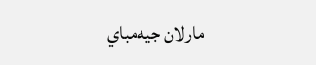مارلان جيەمباي